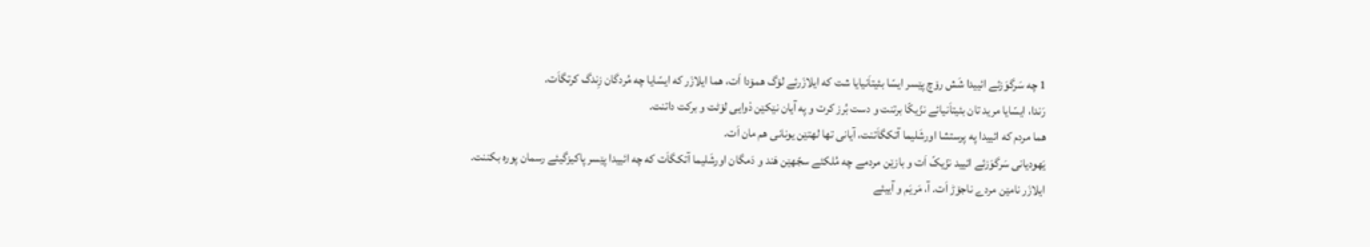1 چه سَرگوَزئے ائییدا شَش رۆچ پێسر ایسّا بئیتاَنیایا شت که ایلازَرئے لۆگ همۆدا اَت، هما ایلازَر که ایسّایا چه مُردگان زِندگ کرتگاَت.
رَندا، ایسّایا مرید تان بئیتاَنیائے نزّیکّا برتنت و دست بُرز کرت و په آیان نێکێن دْوایی لۆٹت و برکت داتنت.
هما مردم که ائییدا په پرستشا اورشَلیما آتکگاَتنت، آیانی تها لهتێن یونانی هم مان اَت.
یَهودیانی سَرگوَزئے ائیید نزّیکّ اَت و بازێن مردمے چه مُلکئے سجّهێن هَند و دَمگان اورشَلیما آتکگاَت که چه ائییدا پێسر پاکیزگیئے رسمان پوره بکننت.
ایلازَر نامێن مردے ناجۆڑ اَت. آ، مَریَم و آییئے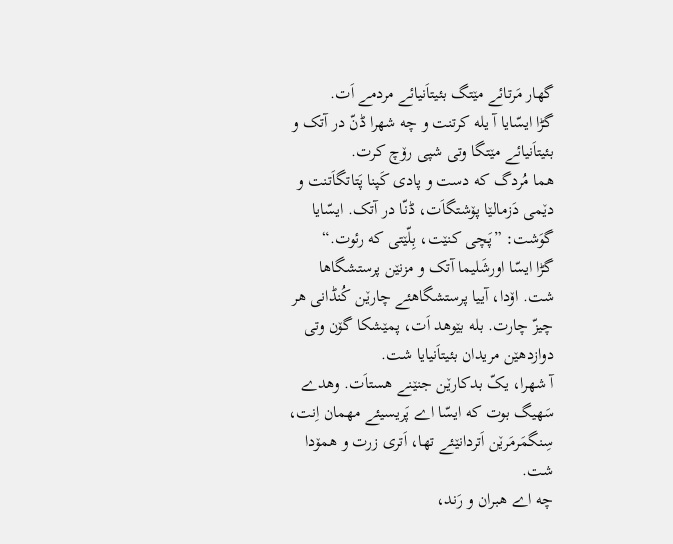گهار مَرتائے مێتگ بئیتاَنیائے مردمے اَت.
گڑا ایسّایا آ یله کرتنت و چه شهرا ڈنّ در آتک و بئیتاَنیائے مێتگا وتی شپی رۆچ کرت.
هما مُردگ که دست و پادی کَپنا پَتاتگاَتنت و دێمی دَزمالێا پۆشتگاَت، ڈنّا در آتک. ایسّایا گوَشت: ”پَچی کنێت، بِلّێتی که رئوت.“
گڑا ایسّا اورشَلیما آتک و مزنێن پرستشگاها شت. اۆدا، آییا پرستشگاهئے چارێن کُنڈانی هر چیزّ چارت. بله بێوهد اَت، پمێشکا گۆن وتی دوازدهێن مریدان بئیتاَنیایا شت.
آ شهرا، یکّ بدکارێن جنێنے هستاَت. وهدے سَهیگ بوت که ایسّا اے پَریسیئے مهمان اِنت، سِنگمَرمَرێن اَتردانێئے تها، اَتری زرت و همۆدا شت.
چه اے هبران و رَند،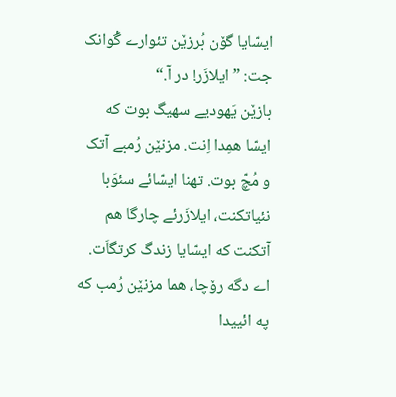ایسّایا گۆن بُرزێن تئوارے گْوانک جت: ”ایلازَر! در آ.“
بازێن یَهودیے سهیگ بوت که ایسّا همِدا اِنت. مزنێن رُمبے آتک و مُچّ بوت. تهنا ایسّائے سئوَبا نئیاتکنت، ایلازَرئے چارگا هم آتکنت که ایسّایا زندگ کرتگاَت.
اے دگه رۆچا، هما مزنێن رُمب که په ائییدا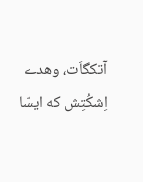آتکگاَت، وهدے اِشکُتِش که ایسّا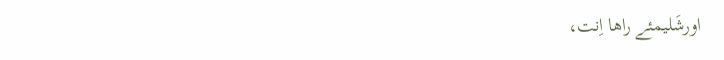اورشَلیمئے راها اِنت،